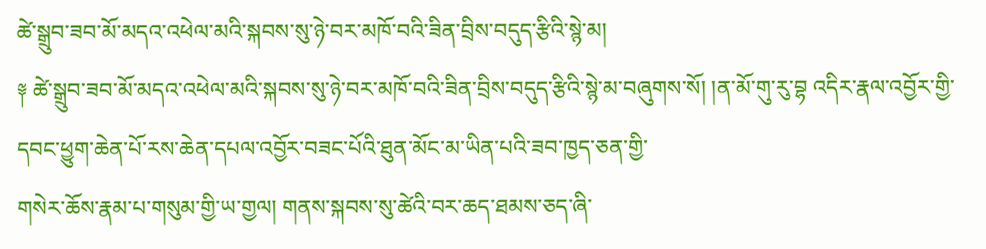ཚེ་སྒྲུབ་ཟབ་མོ་མདའ་འཕེལ་མའི་སྐབས་སུ་ཉེ་བར་མཁོ་བའི་ཟིན་བྲིས་བདུད་རྩིའི་སྙེ་མ།
༈ ཚེ་སྒྲུབ་ཟབ་མོ་མདའ་འཕེལ་མའི་སྐབས་སུ་ཉེ་བར་མཁོ་བའི་ཟིན་བྲིས་བདུད་རྩིའི་སྙེ་མ་བཞུགས་སོ། །ན་མོ་གུ་རུ་བྷ འདིར་རྣལ་འབྱོར་གྱི་དབང་ཕྱུག་ཆེན་པོ་རས་ཆེན་དཔལ་འབྱོར་བཟང་པོའི་ཐུན་མོང་མ་ཡིན་པའི་ཟབ་ཁྱད་ཅན་གྱི་
གསེར་ཆོས་རྣམ་པ་གསུམ་གྱི་ཡ་གྱལ། གནས་སྐབས་སུ་ཚེའི་བར་ཆད་ཐམས་ཅད་ཞི་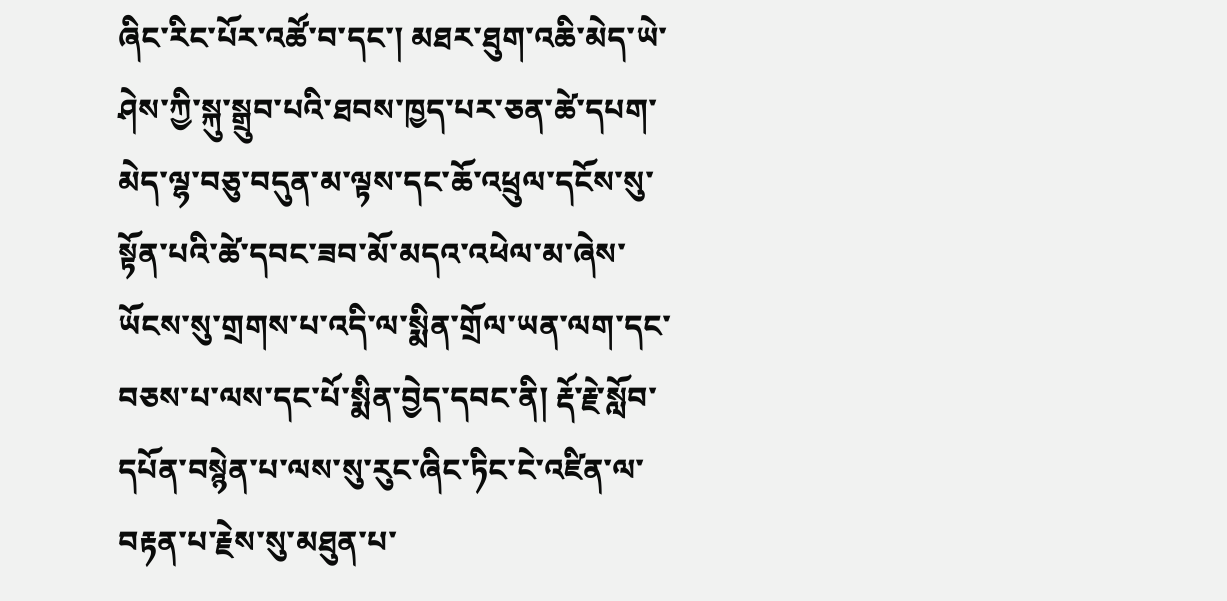ཞིང་རིང་པོར་འཚོ་བ་དང་། མཐར་ཐུག་འཆི་མེད་ཡེ་ཤེས་ཀྱི་སྐུ་སྒྲུབ་པའི་ཐབས་ཁྱད་པར་ཅན་ཚེ་དཔག་མེད་ལྷ་བཅུ་བདུན་མ་ལྟས་དང་ཆོ་འཕྲུལ་དངོས་སུ་སྟོན་པའི་ཚེ་དབང་ཟབ་མོ་མདའ་འཕེལ་མ་ཞེས་ཡོངས་སུ་གྲགས་པ་འདི་ལ་སྨིན་གྲོལ་ཡན་ལག་དང་བཅས་པ་ལས་དང་པོ་སྨིན་བྱེད་དབང་ནི། རྡོ་རྗེ་སློབ་དཔོན་བསྙེན་པ་ལས་སུ་རུང་ཞིང་ཏིང་ངེ་འཛིན་ལ་བརྟན་པ་རྗེས་སུ་མཐུན་པ་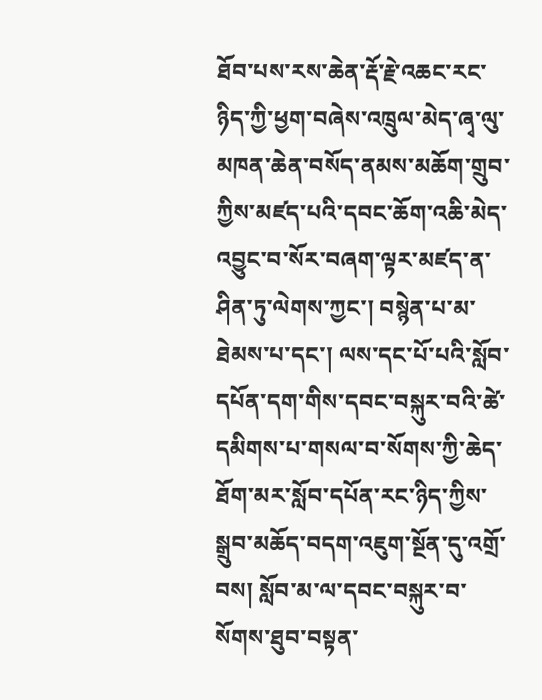ཐོབ་པས་རས་ཆེན་རྡོ་རྗེ་འཆང་རང་ཉིད་ཀྱི་ཕྱག་བཞེས་འཁྲུལ་མེད་ཞྭ་ལུ་མཁན་ཆེན་བསོད་ནམས་མཆོག་གྲུབ་ཀྱིས་མཛད་པའི་དབང་ཆོག་འཆི་མེད་འབྱུང་བ་སོར་བཞག་ལྟར་མཛད་ན་ཤིན་ཏུ་ལེགས་ཀྱང་། བསྙེན་པ་མ་ཐེམས་པ་དང་། ལས་དང་པོ་པའི་སློབ་དཔོན་དག་གིས་དབང་བསྐུར་བའི་ཚེ་དམིགས་པ་གསལ་བ་སོགས་ཀྱི་ཆེད་ཐོག་མར་སློབ་དཔོན་རང་ཉིད་ཀྱིས་སྒྲུབ་མཆོད་བདག་འཇུག་སྔོན་དུ་འགྲོ་བས། སློབ་མ་ལ་དབང་བསྐུར་བ་སོགས་ཐུབ་བསྟན་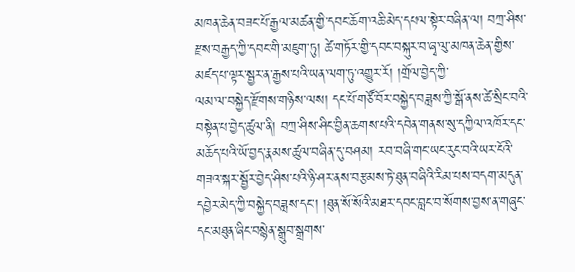མཁན་ཆེན་བཟང་པོ་རྒྱལ་མཚན་གྱི་དབང་ཆོག་འཆི་མེད་དཔལ་སྟེར་བཞིན་ལ། བཀྲ་ཤིས་རྫས་བརྒྱད་ཀྱི་དབང་གི་མཇུག་ཏུ། ཚེ་གཏོར་གྱི་དབང་བསྐུར་བ་ཞྭ་ལུ་མཁན་ཆེན་གྱིས་མཛད་པ་ལྟར་སྦྱར་ན་རྒྱས་པའི་ཡན་ལག་ཏུ་འགྱུར་རོ། །གྲོལ་བྱེད་ཀྱི་
ལམ་ལ་བསྐྱེད་རྫོགས་གཉིས་ལས། དང་པོ་གཙོ་བོར་བསྐྱེད་བཟླས་ཀྱི་སྒོ་ནས་ཚེ་སྲིང་བའི་བསྟེན་པ་བྱེད་ཚུལ་ནི། བཀྲ་ཤིས་ཤིང་བྱིན་ཆགས་པའི་དབེན་གནས་སུ་དཀྱིལ་འཁོར་དང་མཆོད་པའི་ཡོ་བྱད་རྣམས་ཚུལ་བཞིན་དུ་བཤམ། རབ་བཞི་གང་ཡང་རུང་བའི་ཡར་ངོའི་གཟའ་སྐར་སྦྱོར་བྱེད་ཤིས་པའི་ཉི་ཤར་ནས་བརྩམས་ཏེ་ཐུན་བཞིའི་རིམ་པས་བདག་མདུན་དབྱེར་མེད་ཀྱི་བསྐྱེད་བཟླས་དང་། །ཐུན་སོ་སོའི་མཐར་དབང་བླང་བ་སོགས་བྱས་ན་གཞུང་དང་མཐུན་ཞིང་བསྙེན་སྒྲུབ་སྒྲགས་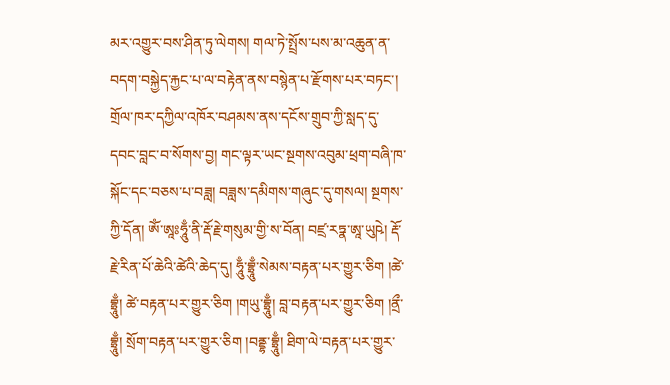མར་འགྱུར་བས་ཤིན་ཏུ་ལེགས། གལ་ཏེ་སྤྲོས་པས་མ་འཆུན་ན་བདག་བསྐྱེད་རྐྱང་པ་ལ་བརྟེན་ནས་བསྙེན་པ་རྫོགས་པར་བཏང་། གྲོལ་ཁར་དཀྱིལ་འཁོར་བཤམས་ནས་དངོས་གྲུབ་ཀྱི་སླད་དུ་དབང་བླང་བ་སོགས་བྱ། གང་ལྟར་ཡང་སྔགས་འབུམ་ཕྲག་བཞི་ཁ་སྐོང་དང་བཅས་པ་བཟླ། བཟླས་དམིགས་གཞུང་དུ་གསལ། སྔགས་ཀྱི་དོན། ཨོཾ་ཨཱཿཧཱུྃ་ནི་རྡོ་རྗེ་གསུམ་གྱི་ས་བོན། བཛྲ་རཏྣ་ཨཱ་ཡུཥེ། རྡོ་རྗེ་རིན་པོ་ཆེའི་ཚེའི་ཆེད་དུ། ཧཱུྃ་བྷྲཱུྃ་སེམས་བརྟན་པར་གྱུར་ཅིག །ཚེ་བྷྲཱུྃ། ཚེ་བརྟན་པར་གྱུར་ཅིག །གཡུ་བྷྲཱུྃ། བླ་བརྟན་པར་གྱུར་ཅིག །ནྲྀ་བྷྲཱུྃ། སྲོག་བརྟན་པར་གྱུར་ཅིག །བནྡྷ་བྷྲཱུྃ། ཐིག་ལེ་བརྟན་པར་གྱུར་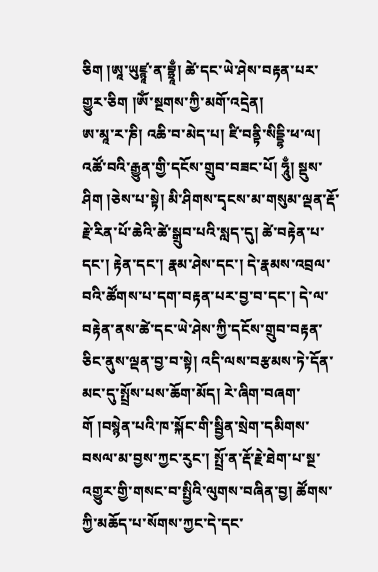ཅིག །ཨཱ་ཡུཛྙཱ་ན་བྷྲཱྃ། ཚེ་དང་ཡེ་ཤེས་བརྟན་པར་གྱུར་ཅིག །ཨོཾ་སྔགས་ཀྱི་མགོ་འདྲེན།
ཨ་མཱ་ར་ཎི། འཆི་བ་མེད་པ། ཛི་བནྟི་སིདྡྷི་ཕ་ལ། འཚོ་བའི་རྒྱུན་གྱི་དངོས་གྲུབ་བཟང་པོ། ཧཱུྃ། སྡུས་ཤིག །ཅེས་པ་སྟེ། མི་ཤིགས་དྭངས་མ་གསུམ་ལྡན་རྡོ་རྗེ་རིན་པོ་ཆེའི་ཚེ་སྒྲུབ་པའི་སླད་དུ། ཚེ་བརྟེན་པ་དང་། རྟེན་དང་། རྣམ་ཤེས་དང་། དེ་རྣམས་འབྲལ་བའི་ཚོགས་པ་དག་བརྟན་པར་བྱ་བ་དང་། དེ་ལ་བརྟེན་ནས་ཚེ་དང་ཡེ་ཤེས་ཀྱི་དངོས་གྲུབ་བརྟན་ཅིང་ནུས་ལྡན་བྱ་བ་སྟེ། འདི་ལས་བརྩམས་ཏེ་དོན་མང་དུ་སྤྲོས་པས་ཆོག་མོད། རེ་ཞིག་བཞག་གོ །བསྙེན་པའི་ཁ་སྐོང་གི་སྦྱིན་སྲེག་དམིགས་བསལ་མ་བྱས་ཀྱང་རུང་། སྤྲོ་ན་རྡོ་རྗེ་ཐེག་པ་སྔ་འགྱུར་གྱི་གསང་བ་སྤྱིའི་ལུགས་བཞིན་བྱ། ཚོགས་ཀྱི་མཆོད་པ་སོགས་ཀྱང་དེ་དང་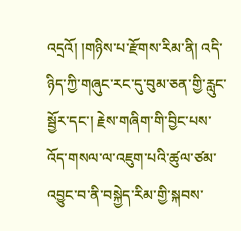འདྲའོ། །གཉིས་པ་རྫོགས་རིམ་ནི། འདི་ཉིད་ཀྱི་གཞུང་རང་དུ་བུམ་ཅན་གྱི་རླུང་སྦྱོར་དང་། རྗེས་གཞིག་གི་བྱིང་པས་འོད་གསལ་ལ་འཇུག་པའི་ཚུལ་ཙམ་འབྱུང་བ་ནི་བསྐྱེད་རིམ་གྱི་སྐབས་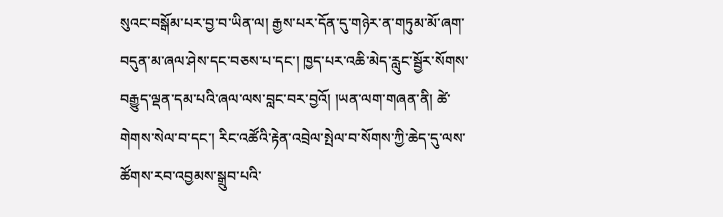སུའང་བསྒོམ་པར་བྱ་བ་ཡིན་ལ། རྒྱས་པར་དོན་དུ་གཉེར་ན་གཏུམ་མོ་ཞག་བདུན་མ་ཞལ་ཤེས་དང་བཅས་པ་དང་། ཁྱད་པར་འཆི་མེད་རླུང་སྦྱོར་སོགས་བརྒྱུད་ལྡན་དམ་པའི་ཞལ་ལས་བླང་བར་བྱའོ། །ཡན་ལག་གཞན་ནི། ཚེ་གེགས་སེལ་བ་དང་། རིང་འཚོའི་རྟེན་འབྲེལ་སྤེལ་བ་སོགས་ཀྱི་ཆེད་དུ་ལས་ཚོགས་རབ་འབྱམས་སྒྲུབ་པའི་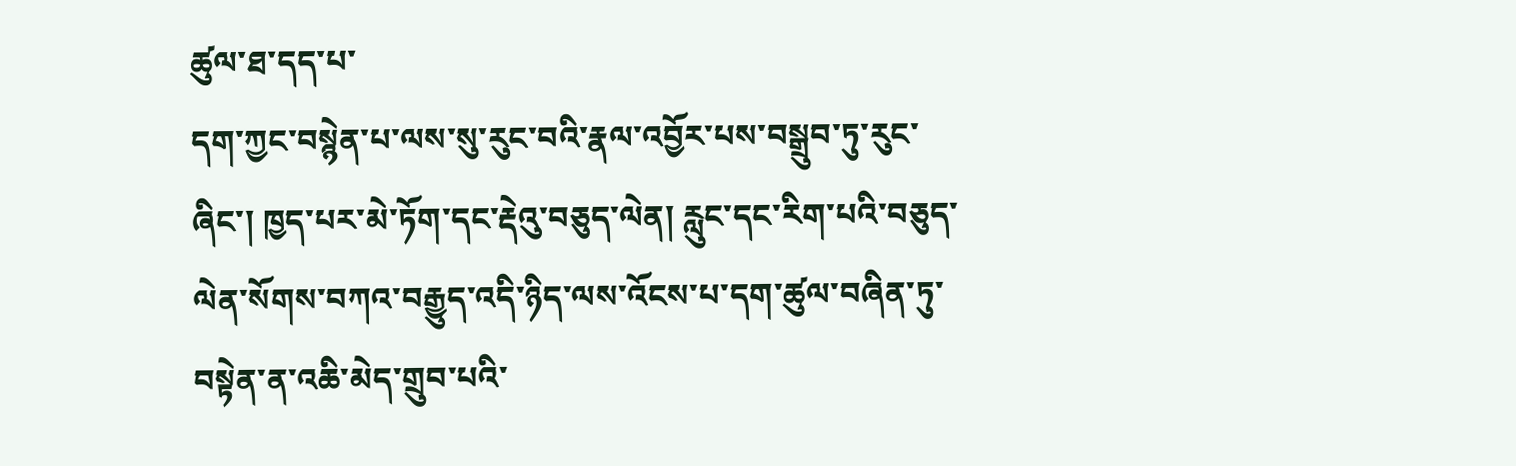ཚུལ་ཐ་དད་པ་
དག་ཀྱང་བསྙེན་པ་ལས་སུ་རུང་བའི་རྣལ་འབྱོར་པས་བསྒྲུབ་ཏུ་རུང་ཞིང་། ཁྱད་པར་མེ་ཏོག་དང་རྡེའུ་བཅུད་ལེན། རླུང་དང་རིག་པའི་བཅུད་ལེན་སོགས་བཀའ་བརྒྱུད་འདི་ཉིད་ལས་འོངས་པ་དག་ཚུལ་བཞིན་ཏུ་བསྟེན་ན་འཆི་མེད་གྲུབ་པའི་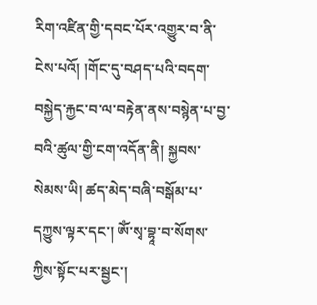རིག་འཛིན་གྱི་དབང་པོར་འགྱུར་བ་ནི་ངེས་པའོ། །གོང་དུ་བཤད་པའི་བདག་བསྐྱེད་རྐྱང་བ་ལ་བརྟེན་ནས་བསྙེན་པ་བྱ་བའི་ཚུལ་གྱི་ངག་འདོན་ནི། སྐྱབས་སེམས་ཡི། ཚད་མེད་བཞི་བསྒོམ་པ་དཀྱུས་ལྟར་དང་། ཨོཾ་སྭ་བྷཱ་བ་སོགས་ཀྱིས་སྟོང་པར་སྦྱང་།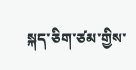སྐད་ཅིག་ཙམ་གྱིས་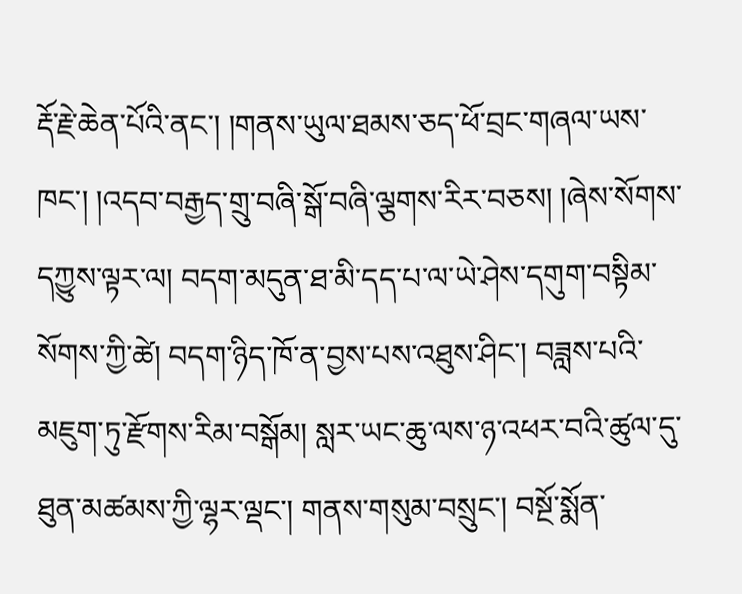རྡོ་རྗེ་ཆེན་པོའི་ནང་། །གནས་ཡུལ་ཐམས་ཅད་ཕོ་བྲང་གཞལ་ཡས་ཁང་། །འདབ་བརྒྱད་གྲུ་བཞི་སྒོ་བཞི་ལྕགས་རིར་བཅས། །ཞེས་སོགས་དཀྱུས་ལྟར་ལ། བདག་མདུན་ཐ་མི་དད་པ་ལ་ཡེ་ཤེས་དགུག་བསྟིམ་སོགས་ཀྱི་ཚེ། བདག་ཉིད་ཁོ་ན་བྱས་པས་འཐུས་ཤིང་། བཟླས་པའི་མཇུག་ཏུ་རྫོགས་རིམ་བསྒོམ། སླར་ཡང་ཆུ་ལས་ཉ་འཕར་བའི་ཚུལ་དུ་ཐུན་མཚམས་ཀྱི་ལྷར་ལྡང་། གནས་གསུམ་བསྲུང་། བསྔོ་སྨོན་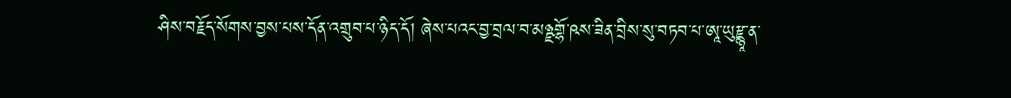ཤིས་བརྗོད་སོགས་བྱས་པས་དོན་འགྲུབ་པ་ཉིད་དོ། ཞེས་པའང་བྱ་བྲལ་བ་མཉྫགྷོ་ཥས་ཟིན་བྲིས་སུ་བཏབ་པ་ཨཱ་ཡུརྫྙཱ་ན་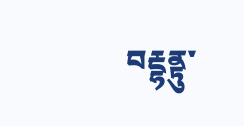བརྡྷནྟུ་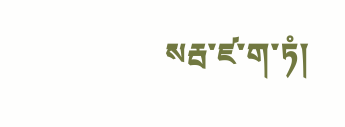སརྦ་ཛ་ག་ཏཾ།